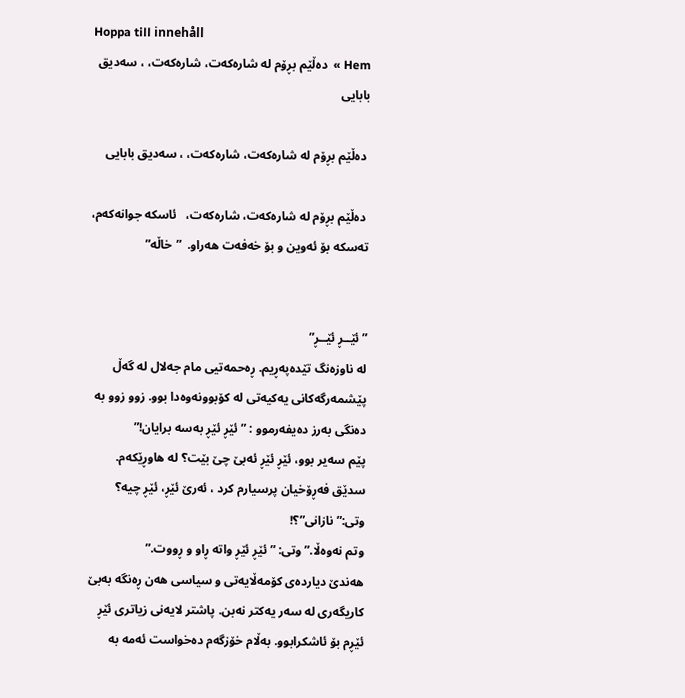Hoppa till innehåll
Hem »  دەڵێم بڕۆم لە شارەکەت، شارەکەت، ، سەدیق بابایی

 دەڵێم بڕۆم لە شارەکەت، شارەکەت، ، سەدیق بابایی

 دەڵێم بڕۆم لە شارەکەت، شارەکەت،   ئاسکە جوانەکەم، تەسکە بۆ ئەوین و بۆ خەفەت هەراو.  ”خاڵە”


” ئێــڕ ئێــڕ”
لە ناوزەنگ تێدەپەڕیم. ڕەحمەتیی مام جەلال لە گەڵ پێشمەرگەکانی یەکیەتی لە کۆبوونەوەدا بوو. زوو زوو بە دەنگی بەرز دەیفەرموو : ” ئێڕ ئێڕ بەسە برایان!”
پێم سەیر بوو، ئێڕ ئێڕ ئەبێ چێ بێت؟ لە هاوڕێکەم. سدێق فەڕۆخیان پرسیارم کرد ، ئەرێ ئێڕ، ئێڕ چیە؟
وتی:” نازانی”؟!
وتم نەوەڵا.” وتی: ” ئێڕ ئێڕ واتە ڕاو و ڕووت.”
هەندێ دیاردەی کۆمەڵایەتی و سیاسی هەن ڕەنگە بەبێ کاریگەری لە سەر یەکتر نەبن. پاشتر لایەنی زیاتری ئێڕ ئێڕم بۆ ئاشکرابوو. بەڵام خۆزگەم دەخواست ئەمە بە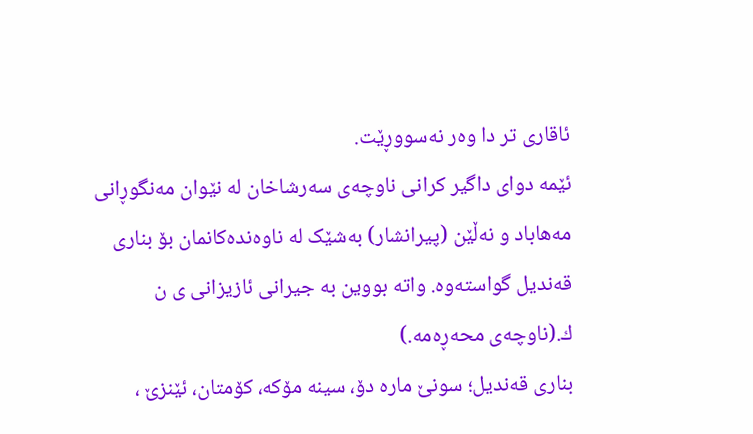ئاقاری تر دا وەر نەسووڕێت.
ئێمە دوای داگیر کرانی ناوچەی سەرشاخان لە نێوان مەنگوڕانی مەهاباد و نەڵێن (پیرانشار) بەشێک لە ناوەندەکانمان بۆ بناری قەندیل گواستەوە. واتە بووین بە جیرانی ئازیزانی ی ن ك.(ناوچەی محەڕەمە.)
بناری قەندیل؛ سونێ مارە دۆ، سینە مۆکە، کۆمتان، ئێنزێ ،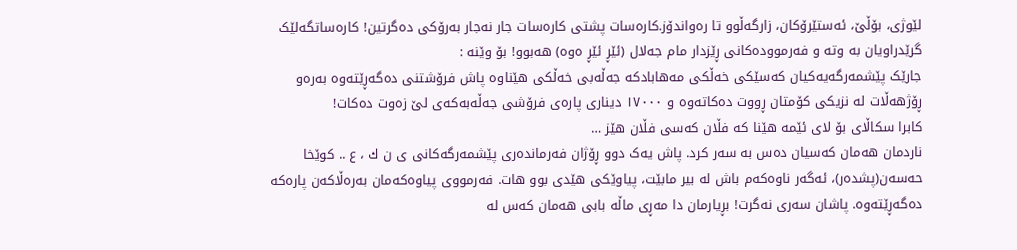لێوژی، بۆڵێ، ئەستێرۆکان، زارگەڵوو تا رەواندۆز.کارەسات پشتی کارەسات جار نەجار بەرۆکی دەگرتین! کارەساتگەلێک گرێدراویان بە وتە و فەرموودەکانی ڕێزدار مام جەلال (ئێڕ ئێڕ ەوە) هەبوو! بۆ وێنە :
جارێک پێشمەرگەیەکیان کەسێکی خەڵكی مەهابادکە جەڵەبی خەڵکی هێناوە پاش فرۆشتنی دەگەڕێتەوە بەرەو ڕۆژهەڵات لە نزیکی کۆمتان ڕووت دەکاتەوە و ١٧٠٠٠ دیناری پارەی فرۆشی جەڵەبەکەی لێ زەوت دەکات!
کابرا سکاڵای بۆ لای ئێمە هێنا کە فڵان کەسی فڵان هێز …
ناردمان هەمان کەسیان دەس بە سەر کرد. پاش یەک دوو ڕۆژان فەرماندەری پێشمەرگەکانی ی ن ك ، ع .. کوێخا حەسەن(پشدەر)، ئەگەر ناوەکەم باش لە بیر مابێت، پیاوێکی هێدی بوو هات. فەرمووی پیاوەکەمان بەرەڵاکەن پارەکە دەگەڕێتەوە. پاشان سەری نەگرت! بڕیارمان دا مەڕی ماڵە بابی هەمان کەس لە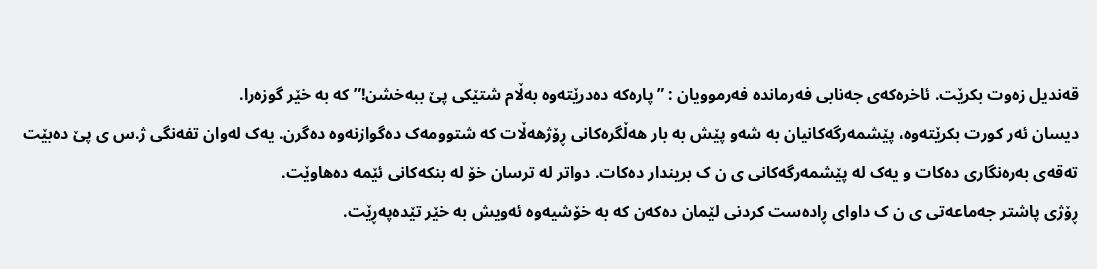قەندیل زەوت بکرێت. ئاخرەکەی جەنابی فەرماندە فەرموویان : ”پارەکە دەدرێتەوە بەڵام شتێکی پێ ببەخشن!” کە بە خێر گوزەرا.
دیسان ئەر کورت بکرێتەوە، پێشمەرگەکانیان بە شەو پێش بە بار هەڵگرەکانی ڕۆژهەڵات کە شتوومەک دەگوازنەوە دەگرن. یەک لەوان تفەنگی ژ.س ی پێ دەبێت تەقەی بەرەنگاری دەکات و یەک لە پێشمەرگەکانی ی ن ک بریندار دەکات. دواتر لە ترسان خۆ لە بنکەکانی ئێمە دەهاوێت.
ڕۆژی پاشتر جەماعەتی ی ن ک داوای ڕادەست کردنی لێمان دەکەن کە بە خۆشیەوە ئەویش بە خێر تێدەپەڕێت.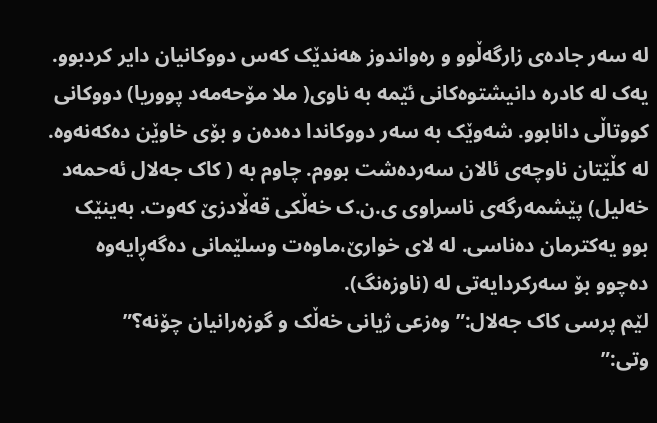لە سەر جادەی زارگەڵوو و رەواندوز هەندێک کەس دووکانیان دایر کردبوو. یەک لە کادرە دانیشتوەکانی ئێمە بە ناوی( ملا مۆحەمەد پووریا) دووکانی کووتاڵی دانابوو. شەوێک بە سەر دووکاندا دەدەن و بۆی خاوێن دەکەنەوە.
لە کڵێتان ناوچەی ئالان سەردەشت بووم. چاوم بە ( کاک جەلال ئەحمەد خەلیل) پێشمەرگەی ناسراوی ی.ن.ک خەڵکی قەڵادزێ کەوت. بەینێک بوو یەکترمان دەناسی. لە لای خوارێ،ماوەت وسلێمانی دەگەڕایەوە دەچوو بۆ سەرکردایەتی لە (ناوزەنگ).
لێم پرسی کاک جەلال:” وەزعی ژیانی خەڵک و گوزەرانیان چۆنە؟”
وتی:”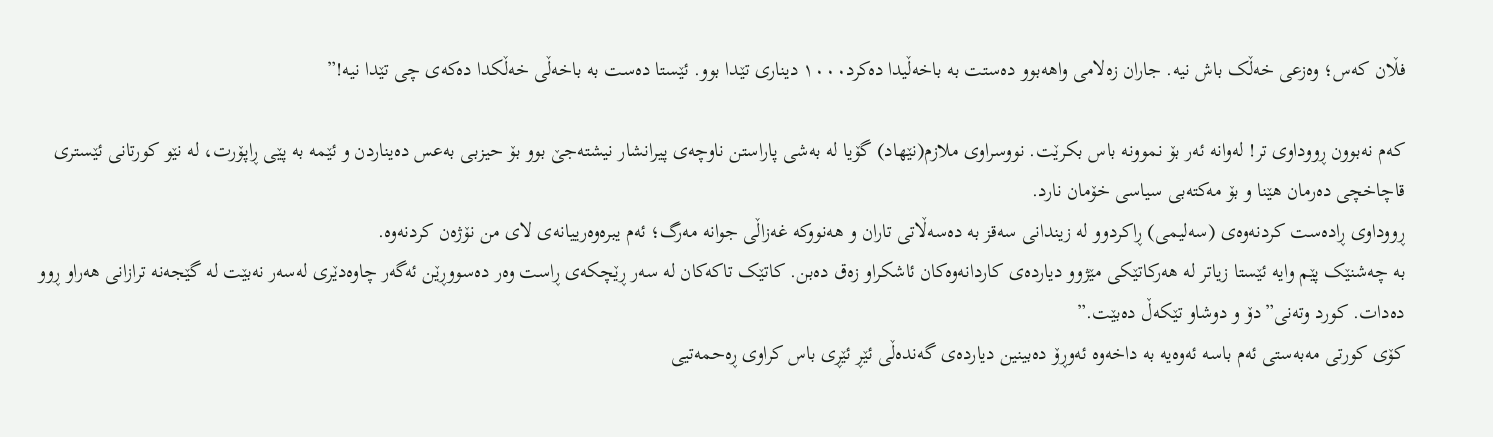فڵان کەس؛ وەزعی خەڵک باش نیە. جاران زەلامی واهەبوو دەستت بە باخەڵیدا دەکرد١٠٠٠ دیناری تێدا بوو. ئێستا دەست بە باخەڵی خەڵکدا دەکەی چی تێدا نیە!”

کەم نەبوون ڕووداوی تر! لەوانە ئەر بۆ نموونە باس بکرێت. نووسراوی ملازم(نێهاد) گۆیا لە بەشی پاراستن ناوچەی پیرانشار نیشتەجێ بوو بۆ حیزبی بەعس دەیناردن و ئێمە بە پێی ڕاپۆرت، لە نێو کورتانی ئێستری قاچاخچی دەرمان هێنا و بۆ مەکتەبی سیاسی خۆمان نارد.
ڕووداوی ڕادەست كردنەوەی (سەلیمی) ڕاکردوو لە زیندانی سەقز بە دەسەڵاتی تاران و هەنووکە غەزاڵی جوانە مەرگ؛ ئەم یبرەوەرییانەی لای من نۆژەن کردنەوە.
بە چەشنێک پێم وایە ئێستا زیاتر لە هەرکاتێکی مێژوو دیاردەی کاردانەوەکان ئاشکراو زەق دەبن. کاتێک تاکەکان لە سەر ڕێچکەی ڕاست وەر دەسووڕێن ئەگەر چاوەدێری لەسەر نەبێت لە گێجەنە ترازانی هەراو ڕوو دەدات. کورد وتەنی”دۆ و دوشاو تێکەڵ دەبێت.”
کۆی کورتی مەبەستی ئەم باسە ئەوەیە بە داخەوە ئەوڕۆ دەبینین دیاردەی گەندەڵی ئێڕ ئێڕی باس کراوی ڕەحمەتیی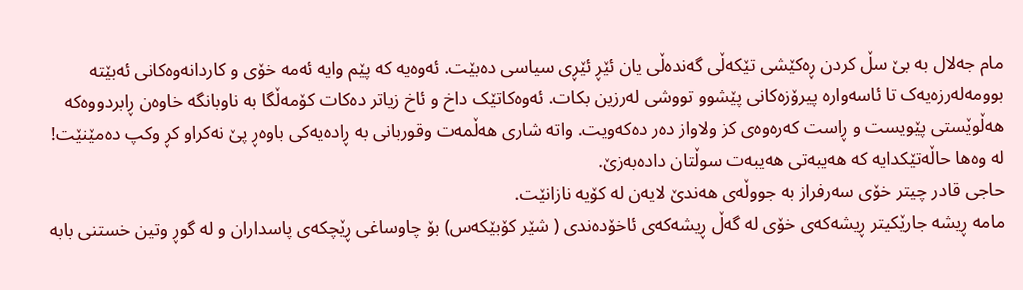مام جەلال بە بێ سڵ کردن ڕەکێشی تێکەڵی گەندەڵی یان ئێڕ ئێڕی سیاسی دەبێت. ئەوەیە کە پێم وایە ئەمە خۆی و کاردانەوەکانی ئەبێتە بوومەلەرزەیەک تا ئاسەوارە پیرۆزەکانی پێشوو تووشی لەرزین بکات. ئەوەکاتێک داخ و ئاخ زیاتر دەکات کۆمەڵگا بە ناوبانگە خاوەن ڕابردووەكە هەڵوێستی پێویست و ڕاست کەرەوەی کز ولاواز دەر دەکەویت. واتە شاری هەڵمەت وقوربانی بە ڕادەیەکی باوەڕ پێ نەکراو کڕ وکپ دەمێنێت! لە وەها حاڵەتێکدایە كە هەیبەتی هەیبەت سوڵتان دادەبەزێ.
حاجی قادر چیتر خۆی سەرفراز بە جووڵەی هەندێ لایەن لە كۆیە نازانێت.
مامە ڕیشە جارێکیتر ڕیشەکەی خۆی لە گەڵ ڕیشەکەی ئاخۆدەندی ( شێر کۆبێکەس) بۆ چاوساغی ڕێچکەی پاسداران و لە گوڕ وتین خستنی بابە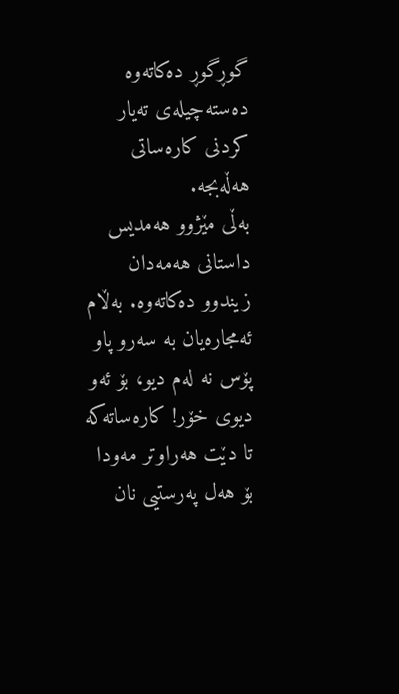گوڕگوڕ دەکاتەوە دەستەچیلەی تەیار کردنی کارەساتی هەڵەبجە.
بەڵی مێژوو هەمدیس داستانی هەمەدان زیندوو دەکاتەوە. بەڵام ئەمجارەیان بە سەرو پاو پۆس نە لەم دیو، بۆ ئەو دیوی خۆر! کارەساتەکە تا دێت هەراوتر مەودا بۆ هەل پەرستیی نان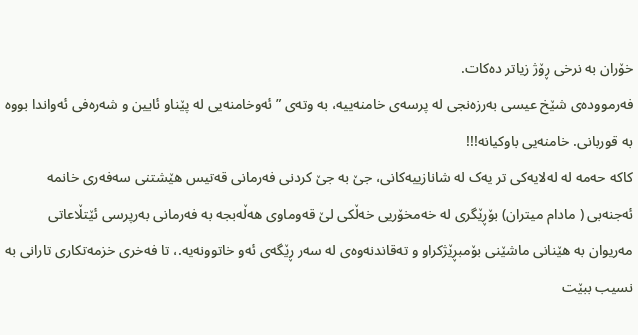خۆران بە نرخی ڕۆژ زیاتر دەکات.
فەرموودەی شێخ عیسی بەرزەنجی لە پرسەی خامنەییە، بە وتەی ” ئەوخامنەیی لە پێناو ئایین و شەرەفی ئەواندا بووە بە قوربانی. خامنەیی باوکیانە!!!
کاکە حەمە لە لەلایەكی تر یەک لە شانازییەكانی، جێ بە جێ کردنی فەرمانی قەتیس هێشتنی سەفەری خانمە ئەجنەبی ( مادام میتران) بۆڕێگری لە خەمخۆریی خەڵکی لێ قەوماوی هەڵەبجە بە فەرمانی بەرپرسی ئێتڵاعاتی مەریوان بە هێنانی ماشێنی بۆمبڕێژکراو و تەقاندنەوەی لە سەر ڕێگەی ئەو خاتوونەیە.، تا فەخری خزمەتکاری تارانی بە نسیب ببێت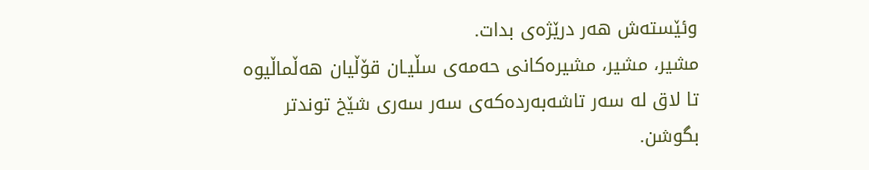وئێستەش هەر درێژەی بدات.
مشیر، مشیر، مشیرەکانی حەمەی سڵیـان قۆڵیان هەڵماڵیوە تا لاق لە سەر تاشەبەردەکەی سەر سەری شێخ توندتر بگوشن.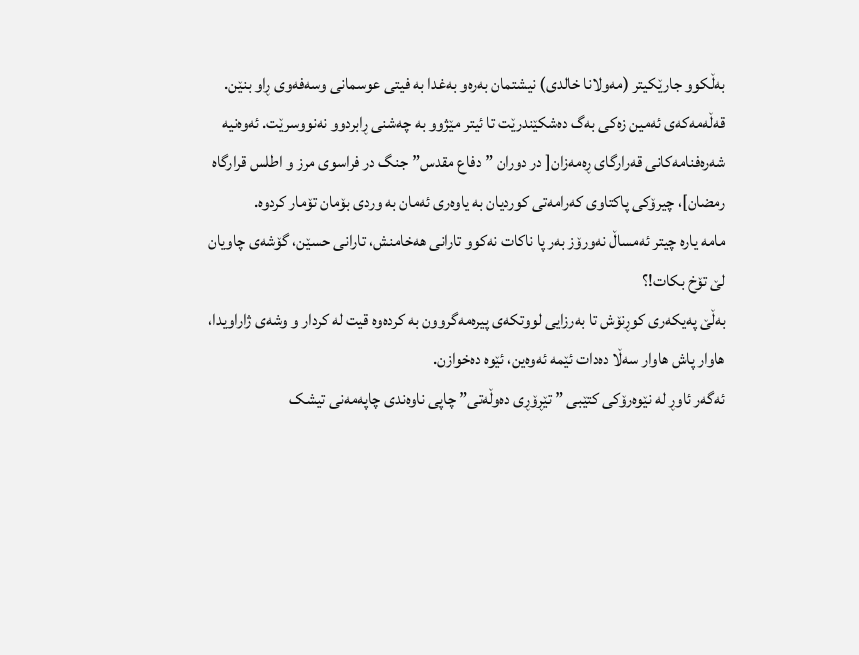بەڵکوو جارێکیتر (مەولانا خالدی) نیشتمان بەرەو بەغدا بە فیتی عوسمانی وسەفەوی ڕاو بنێن.
قەڵەمەکەی ئەمین زەکی بەگ دەشکێندرێت تا ئیتر مێژوو بە چەشنی ڕابردوو نەنووسرێت. ئەوەنیە شەرەفنامەکانی قەرارگای ڕەمەزان[ در دوران ”دفاع مقدس”جنگ در فراسوی مرز و اطلس قرارگاە رمضان]، چیرۆكی پاکتاوی کەرامەتی کوردیان بە یاوەری ئەمان بە وردی بۆمان تۆمار کردوە.
مامە یارە چیتر ئەمساڵ نەورۆز بەر پا ناکات نەکوو تارانی هەخامنش، تارانی حسێن، گۆشەی چاویان لێ تۆخ بکات!؟
بەڵێ پەیکەری كوڕنۆش تا بەرزایی لووتکەی پیرەمەگروون بە کردەوە قیت لە کردار و وشەی ژاراویدا، هاوار پاش هاوار سەڵا دەدات ئێمە ئەوەین، ئێوە دەخوازن.
ئەگەر ئاوڕ لە نێوەرۆکی کتێبی ” تێڕۆڕی دەوڵەتی” چاپی ناوەندی چاپەمەنی تیشک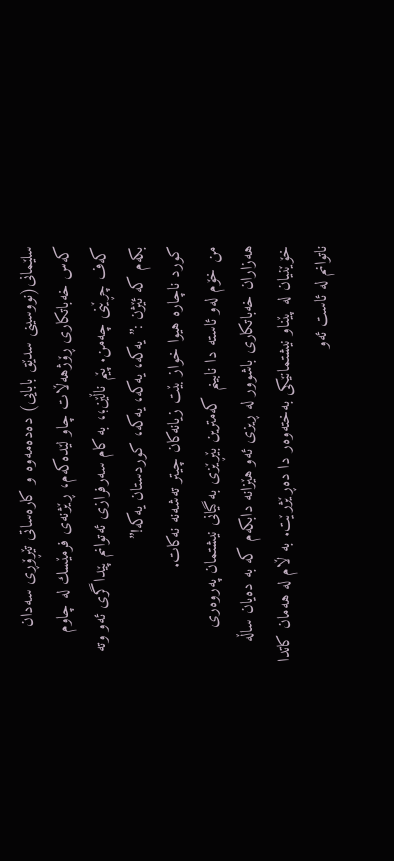سلێمانی(نووسینی سدێق بابایی) دەدەمەوە و کارەساتی تێڕۆڕی سەدان کەس خەباتکاری ڕۆژهەڵات چاو لێدەکەم، ڕێژنەی فرمێسك لە چاوم کەف چڕێنی چەمن. پێم ناڵێن؛، بە کام سەرفرازی ئەتوانم پێداگری ئەو وتە بکەم کە ئێژن :” یەکە، یەکە، یەکە، کوردستان یەکە!”
کورد ناچارە هیوا خواز بێت زیانەکان چیتر تەشەنە نەکات.
من خۆم لەو ئاستە دا نابینم کەمترین بێڕێزی بە گیانی نیشتمان پەروەری هەزاران خەباتکاری باشوور لە ڕیزی ئەو هێزانە دابکەم کە بە دەیان ساڵە خۆێنیان لە پێناو نیشتمانێکی بەختەوەر دا دەڕێژرێت. بە ڵام لە هەمان کاتدا ناتوانم لە ئاست ئەو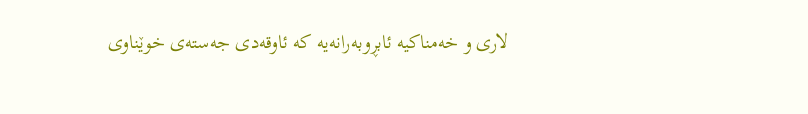لاری و خەمناکیە ئابڕوبەرانەیە کە ئاوقەدی جەستەی خوێناوی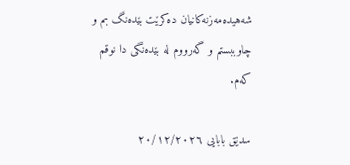شەهیدەمەزنەکانیان دەکرێت بێدەنگ بم و چاوببستم و گەرووم لە بێدەنگی دا نوقم کەم.

سدێق بابایی ٢٠/١٢/٢٠٢٦